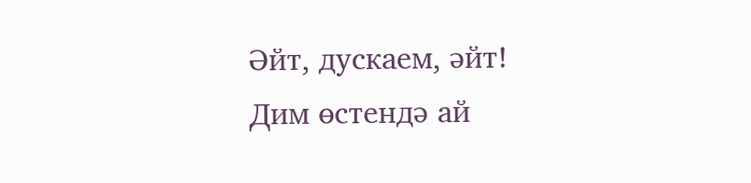Әйт, дускаем, әйт!
Дим өстендә ай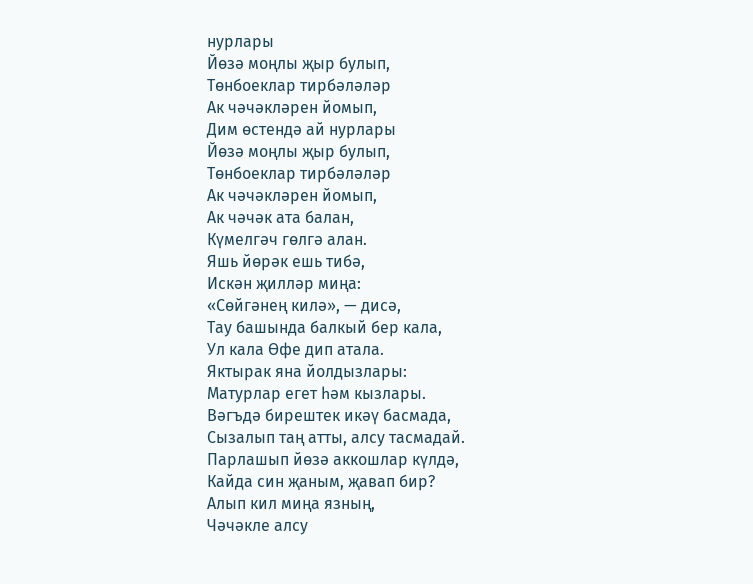нурлары
Йөзә моңлы җыр булып,
Төнбоеклар тирбәләләр
Ак чәчәкләрен йомып,
Дим өстендә ай нурлары
Йөзә моңлы җыр булып,
Төнбоеклар тирбәләләр
Ак чәчәкләрен йомып,
Ак чәчәк ата балан,
Күмелгәч гөлгә алан.
Яшь йөрәк ешь тибә,
Искән җилләр миңа:
«Сөйгәнең килә», — дисә,
Тау башында балкый бер кала,
Ул кала Өфе дип атала.
Яктырак яна йолдызлары:
Матурлар егет һәм кызлары.
Вәгъдә бирештек икәү басмада,
Сызалып таң атты, алсу тасмадай.
Парлашып йөзә аккошлар күлдә,
Кайда син җаным, җавап бир?
Алып кил миңа язның,
Чәчәкле алсу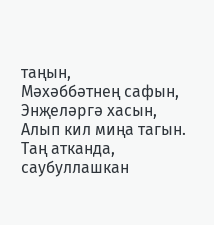таңын,
Мәхәббәтнең сафын,
Энҗеләргә хасын,
Алып кил миңа тагын.
Таң атканда, саубуллашкан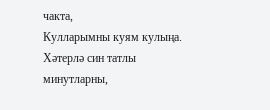чакта,
Кулларымны куям кулыңа.
Хәтерлә син татлы минутларны,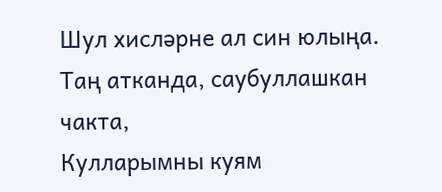Шул хисләрне ал син юлыңа.
Таң атканда, саубуллашкан чакта,
Кулларымны куям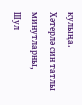кулыңа.
Хәтерлә син татлы минутларны,
Шул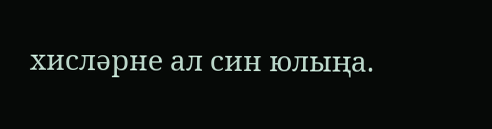хисләрне ал син юлыңа.